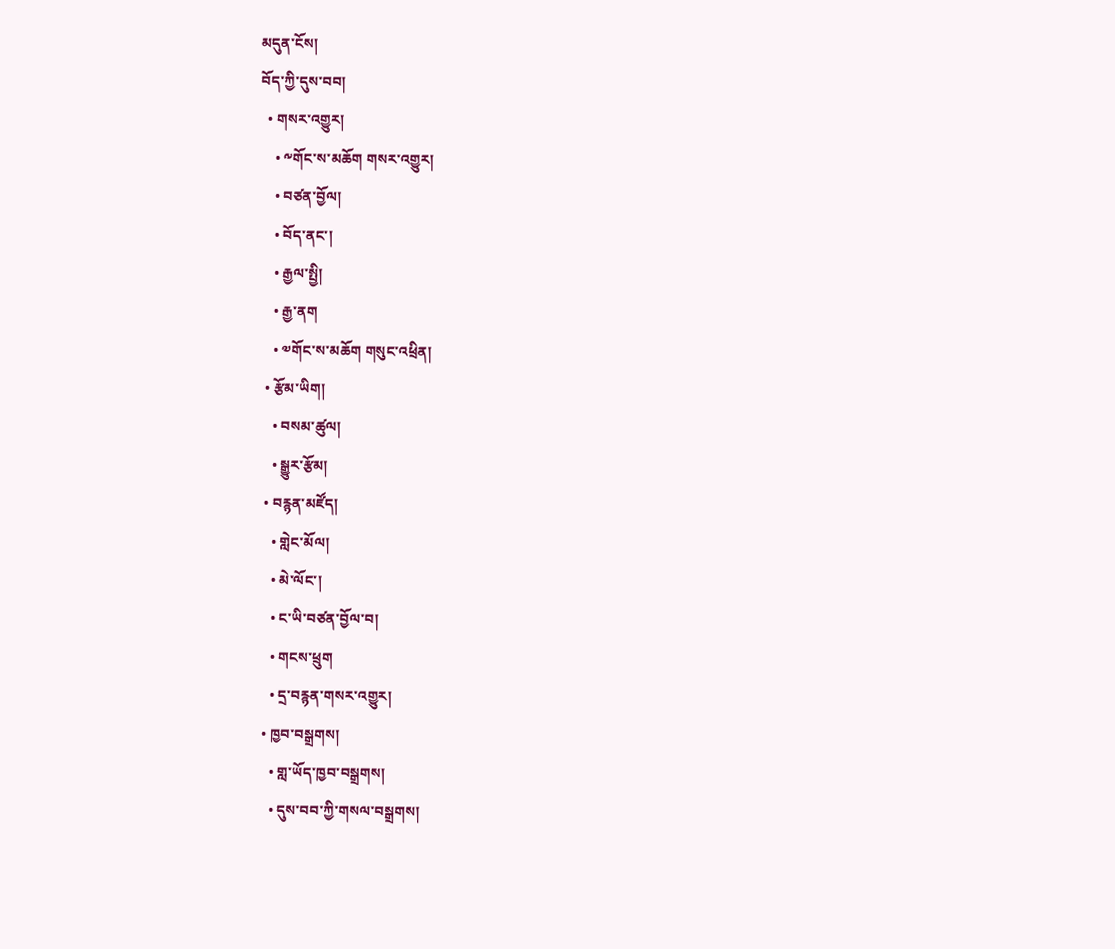མདུན་ངོས།
བོད་ཀྱི་དུས་བབ།
  • གསར་འགྱུར།
    • ༸གོང་ས་མཆོག གསར་འགྱུར།
    • བཙན་བྱོལ།
    • བོད་ནང་།
    • རྒྱལ་སྤྱི།
    • རྒྱ་ནག
    • ༧གོང་ས་མཆོག གསུང་འཕྲིན།
  • རྩོམ་ཡིག།
    • བསམ་ཚུལ།
    • སྒྱུར་རྩོམ།
  • བརྙན་མཛོད།
    • གླེང་མོལ།
    • མེ་ལོང་།
    • ང་ཡི་བཙན་བྱོལ་བ།
    • གངས་ཕྲུག
    • དྲ་བརྙན་གསར་འགྱུར།
  • ཁྱབ་བསྒྲགས།
    • གླ་ཡོད་ཁྱབ་བསྒྲགས།
    • དུས་བབ་ཀྱི་གསལ་བསྒྲགས།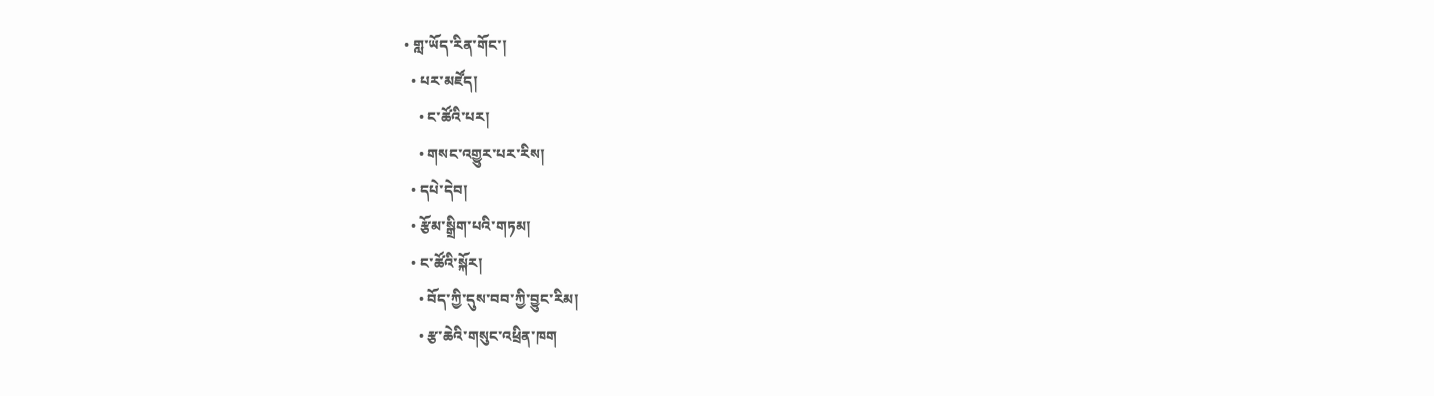• གླ་ཡོད་རིན་གོང་།
  • པར་མཛོད།
    • ང་ཚོའི་པར།
    • གསང་འགྱུར་པར་རིས།
  • དཔེ་དེབ།
  • རྩོམ་སྒྲིག་པའི་གཏམ།
  • ང་ཚོའི་སྐོར།
    • བོད་ཀྱི་དུས་བབ་ཀྱི་བྱུང་རིམ།
    • རྩ་ཆེའི་གསུང་འཕྲིན་ཁག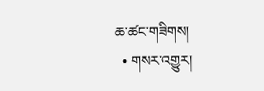ཆ་ཚང་གཟིགས།
  • གསར་འགྱུར།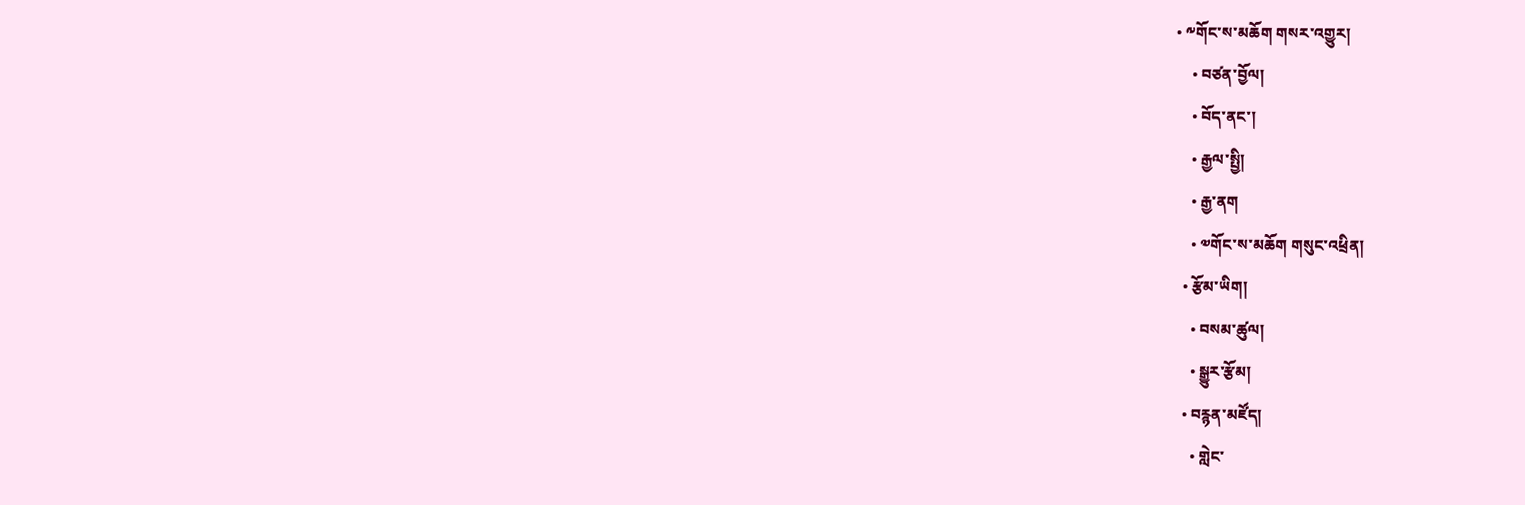• ༸གོང་ས་མཆོག གསར་འགྱུར།
    • བཙན་བྱོལ།
    • བོད་ནང་།
    • རྒྱལ་སྤྱི།
    • རྒྱ་ནག
    • ༧གོང་ས་མཆོག གསུང་འཕྲིན།
  • རྩོམ་ཡིག།
    • བསམ་ཚུལ།
    • སྒྱུར་རྩོམ།
  • བརྙན་མཛོད།
    • གླེང་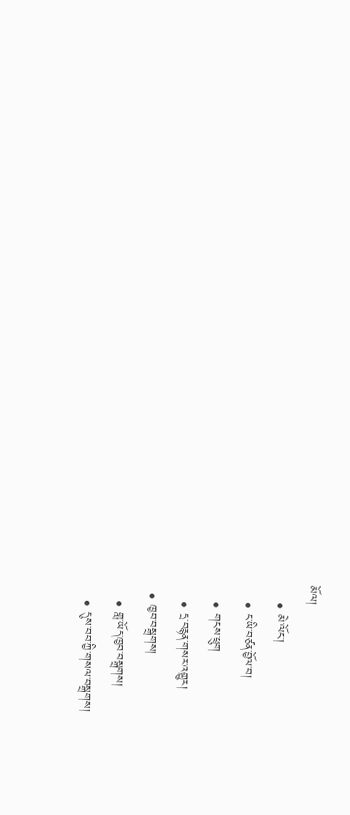མོལ།
    • མེ་ལོང་།
    • ང་ཡི་བཙན་བྱོལ་བ།
    • གངས་ཕྲུག
    • དྲ་བརྙན་གསར་འགྱུར།
  • ཁྱབ་བསྒྲགས།
    • གླ་ཡོད་ཁྱབ་བསྒྲགས།
    • དུས་བབ་ཀྱི་གསལ་བསྒྲགས།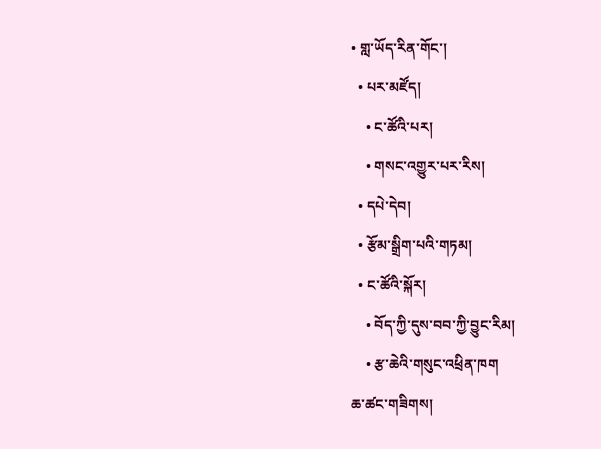• གླ་ཡོད་རིན་གོང་།
  • པར་མཛོད།
    • ང་ཚོའི་པར།
    • གསང་འགྱུར་པར་རིས།
  • དཔེ་དེབ།
  • རྩོམ་སྒྲིག་པའི་གཏམ།
  • ང་ཚོའི་སྐོར།
    • བོད་ཀྱི་དུས་བབ་ཀྱི་བྱུང་རིམ།
    • རྩ་ཆེའི་གསུང་འཕྲིན་ཁག
ཆ་ཚང་གཟིགས།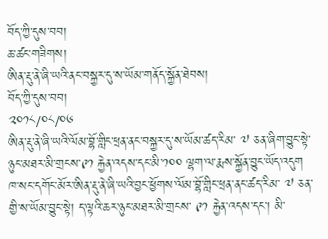བོད་ཀྱི་དུས་བབ།
ཆ་ཚང་གཟིགས།
ཨིན་རྡུ་ནེ་ཞི་ཡའི་ནང་བསྐྱར་དུ་ས་ཡོམ་གནོད་སྐྱོན་ཐེབས།
བོད་ཀྱི་དུས་བབ།
༢༠༡༨/༠༨/༠༦
ཨིན་རྡུ་ནེ་ཞི་ཡའི་ལོམ་བྷོ་གླིང་ཕྲན་ནང་བསྐྱར་དུ་ས་ཡོམ་ཚད་རིམ་ ༧ ཅན་ཞིག་བྱུང་སྟེ་ཉུང་མཐར་མི་གྲངས་༩༡ རྐྱེན་འདས་དང་མི་༡༠༠ ལྷག་ལ་རྨས་སྐྱོན་བྱུང་ཡོད་འདུག
ཁ་སང་དགོང་མོར་ཨིན་རྡུ་ནེ་ཞི་ཡའི་བྱང་ཕྱོགས་ལོམ་བྷོ་གླིང་ཕྲན་ནང་ཚད་རིམ་ ༧ ཅན་གྱི་ས་ཡོམ་བྱུང་སྟེ། ད་ལྟའི་ཆར་ཉུང་མཐར་མི་གྲངས་ ༩༡ རྐྱེན་འདས་དང་། མི་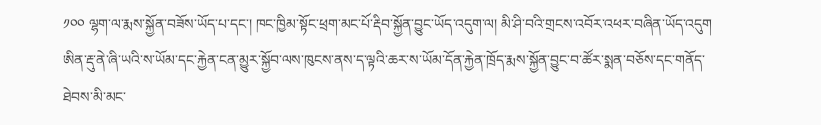༡༠༠ ལྷག་ལ་རྨས་སྐྱོན་བཟོས་ཡོད་པ་དང་། ཁང་ཁྱིམ་སྟོང་ཕྲག་མང་པོ་རྡིབ་སྐྱོན་བྱུང་ཡོད་འདུག་ལ། མི་ཤི་བའི་གྲངས་འབོར་འཕར་བཞིན་ཡོད་འདུག
ཨིན་རྡུ་ནེ་ཞི་ཡའི་ས་ཡོམ་དང་རྐྱེན་ངན་མྱུར་སྐྱོབ་ལས་ཁུངས་ནས་ད་ལྟའི་ཆར་ས་ཡོམ་དོན་རྐྱེན་ཁྲོད་རྨས་སྐྱོན་བྱུང་བ་ཚོར་སྨན་བཅོས་དང་གནོད་ཐེབས་མི་མང་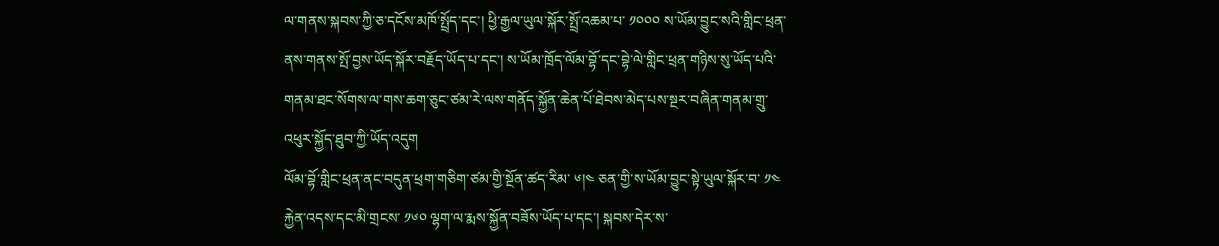ལ་གནས་སྐབས་ཀྱི་ཅ་དངོས་མཁོ་སྤྲོད་དང་། ཕྱི་རྒྱལ་ཡུལ་སྐོར་སྤྲོ་འཆམ་པ་ ༡༠༠༠ ས་ཡོམ་བྱུང་སའི་གླིང་ཕྲན་ནས་གནས་སྤོ་བྱས་ཡོད་སྐོར་བརྗོད་ཡོད་པ་དང་། ས་ཡོམ་ཁྲོད་ལོམ་བྷོ་དང་བྷེ་ལེ་གླིང་ཕྲན་གཉིས་སུ་ཡོད་པའི་གནམ་ཐང་སོགས་ལ་གས་ཆག་ཅུང་ཙམ་རེ་ལས་གནོད་སྐྱོན་ཆེན་པོ་ཐེབས་མེད་པས་སྔར་བཞིན་གནམ་གྲུ་འཕུར་སྐྱོད་ཐུབ་ཀྱི་ཡོད་འདུག
ལོམ་བྷོ་གླིང་ཕྲན་ནང་བདུན་ཕྲག་གཅིག་ཙམ་གྱི་སྔོན་ཚད་རིམ་ ༦།༤ ཅན་གྱི་ས་ཡོམ་བྱུང་སྟེ་ཡུལ་སྐོར་བ་ ༡༤ རྐྱེན་འདས་དང་མི་གྲངས་ ༡༦༠ ལྷག་ལ་རྨས་སྐྱོན་བཟོས་ཡོད་པ་དང་། སྐབས་དེར་ས་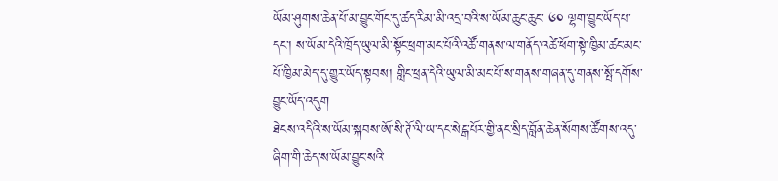ཡོམ་ཤུགས་ཆེན་པོ་མ་བྱུང་གོང་དུ་ཚད་རིམ་མི་འདྲ་བའི་ས་ཡོམ་ཆུང་ཆུང་ ༦༠ ལྷག་བྱུང་ཡོད་པ་དང་། ས་ཡོམ་དེའི་ཁྲོད་ཡུལ་མི་སྟོང་ཕྲག་མང་པོའི་འཚོ་གནས་ལ་གནོད་འཚེ་ཕོག་སྟེ་ཁྱིམ་ཚང་མང་པོ་ཁྱིམ་མེད་དུ་གྱུར་ཡོད་སྟབས། གླིང་ཕྲན་དེའི་ཡུལ་མི་མང་པོ་ས་གནས་གཞན་དུ་གནས་སྤོ་དགོས་བྱུང་ཡོད་འདུག
ཐེངས་འདིའི་ས་ཡོམ་སྐབས་ཨོ་སི་ཊོ་ལི་ཡ་དང་སེངྒ་པོར་གྱི་ནང་སྲིད་བློན་ཆེན་སོགས་ཚོགས་འདུ་ཞིག་གི་ཆེད་ས་ཡོམ་བྱུང་སའི་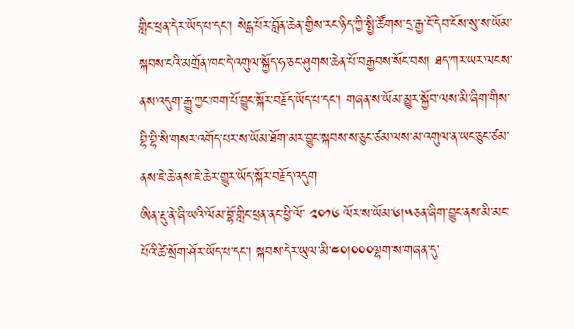གླིང་ཕྲན་དེར་ཡོད་པ་དང་། སེངྒ་པོར་བློན་ཆེན་གྱིས་རང་ཉིད་ཀྱི་སྤྱི་ཚོགས་དྲ་རྒྱ་ངོ་དེབ་ངོས་སུ་ས་ཡོམ་སྐབས་ངའི་མགྲོན་ཁང་དེ་འགུལ་སྐྱོད་ཧ་ཅང་ཤུགས་ཆེན་པོ་བརྒྱབས་སོང་བས། ཐད་ཀར་ཡར་ལངས་ནས་འདུག་རྒྱུ་ཀྱང་ཁག་པོ་བྱུང་སྐོར་བརྗོད་ཡོད་པ་དང་། གཞན་ས་ཡོམ་མྱུར་སྐྱོབ་ལས་མི་ཞིག་གིས་བྷི་བྷི་སི་གསར་འགོད་པར་ས་ཡོམ་ཐོག་མར་བྱུང་སྐབས་ས་ཅུང་ཙམ་ལས་མ་འགུལ་ན་ཡང་ཅུང་ཙམ་ནས་ཇེ་ཆེ་ནས་ཇེ་ཆེར་གྱུར་ཡོད་སྐོར་བརྗོད་འདུག
ཨིན་རྡུ་ནེ་ཞི་ཡའི་ལོམ་བྷོ་གླིང་ཕྲན་ནང་ཕྱི་ལོ་ ༢༠༡༦ ལོར་ས་ཡོམ་༦།༥ཅན་ཞིག་བྱུང་ནས་མི་མང་པོའི་ཚེ་སྲོག་ཤོར་ཡོད་པ་དང་། སྐབས་དེར་ཡུལ་མི་༤༠།༠༠༠ལྷག་ས་གཞན་དུ་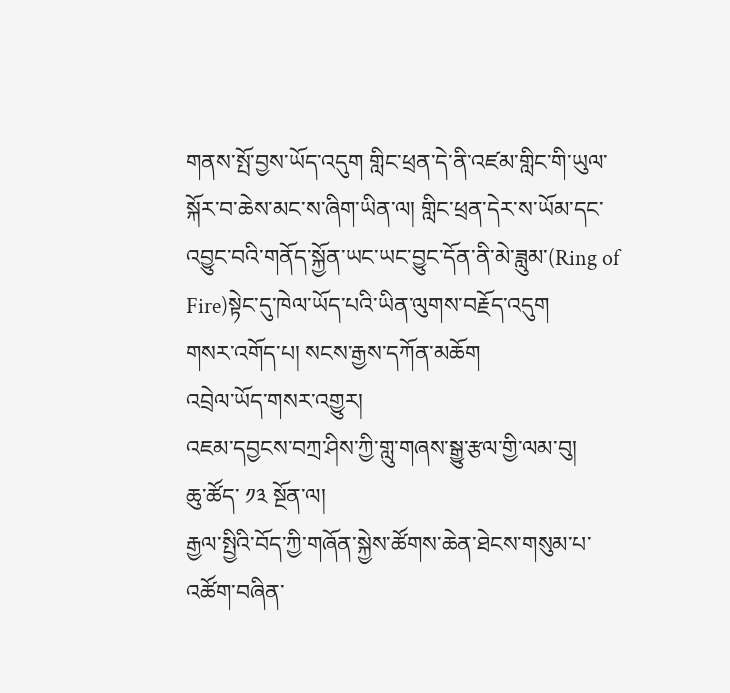གནས་སྤོ་བྱས་ཡོད་འདུག གླིང་ཕྲན་དེ་ནི་འཛམ་གླིང་གི་ཡུལ་སྐོར་བ་ཆེས་མང་ས་ཞིག་ཡིན་ལ། གླིང་ཕྲན་དེར་ས་ཡོམ་དང་འབྱུང་བའི་གནོད་སྐྱོན་ཡང་ཡང་བྱུང་དོན་ནི་མེ་ཟླུམ་(Ring of Fire)སྟེང་དུ་ཁེལ་ཡོད་པའི་ཡིན་ལུགས་བརྗོད་འདུག
གསར་འགོད་པ། སངས་རྒྱས་དཀོན་མཆོག
འབྲེལ་ཡོད་གསར་འགྱུར།
འཇམ་དབྱངས་བཀྲ་ཤིས་ཀྱི་གླུ་གཞས་སྒྱུ་རྩལ་གྱི་ལམ་བུ།
ཆུ་ཚོད་ ༡༣ སྔོན་ལ།
རྒྱལ་སྤྱིའི་བོད་ཀྱི་གཞོན་སྐྱེས་ཚོགས་ཆེན་ཐེངས་གསུམ་པ་འཚོག་བཞིན་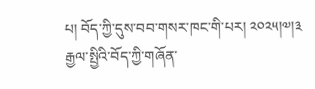པ། བོད་ཀྱི་དུས་བབ་གསར་ཁང་གི་པར། ༢༠༢༥།༧།༣
རྒྱལ་སྤྱིའི་བོད་ཀྱི་གཞོན་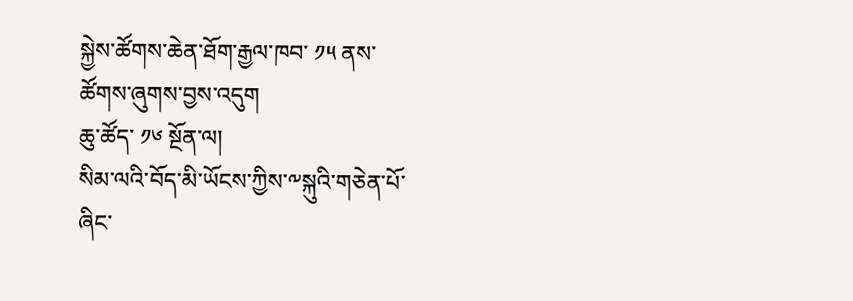སྐྱེས་ཚོགས་ཆེན་ཐོག་རྒྱལ་ཁབ་ ༡༥ ནས་ཚོགས་ཞུགས་བྱས་འདུག
ཆུ་ཚོད་ ༡༦ སྔོན་ལ།
སིམ་ལའི་བོད་མི་ཡོངས་ཀྱིས་༸སྐུའི་གཅེན་པོ་ཞིང་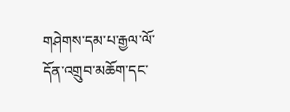གཤེགས་དམ་པ་རྒྱལ་ལོ་དོན་འགྲུབ་མཆོག་དང་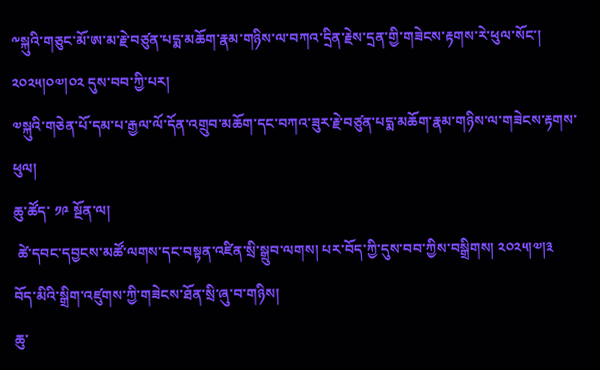༸སྐུའི་གཅུང་མོ་ཨ་མ་རྗེ་བཙུན་པདྨ་མཆོག་རྣམ་གཉིས་ལ་བཀའ་དྲིན་རྗེས་དྲན་གྱི་གཟེངས་རྟགས་རེ་ཕུལ་སོང་།  ༢༠༢༥།༠༧།༠༢ དུས་བབ་ཀྱི་པར།
༧སྐུའི་གཅེན་པོ་དམ་པ་རྒྱལ་ལོ་དོན་འགྲུབ་མཆོག་དང་བཀའ་ཟུར་རྗེ་བཙུན་པདྨ་མཆོག་རྣམ་གཉིས་ལ་གཟེངས་རྟགས་ཕུལ།
ཆུ་ཚོད་ ༡༩ སྔོན་ལ།
 ཚེ་དབང་དབྱངས་མཚོ་ལགས་དང་བསྟན་འཛིན་སྲི་སྒྲུབ་ལགས། པར་བོད་ཀྱི་དུས་བབ་ཀྱིས་བསྒྲིགས། ༢༠༢༥།༧།༣
བོད་མིའི་སྒྲིག་འཛུགས་ཀྱི་གཟེངས་ཐོན་སྲི་ཞུ་བ་གཉིས།
ཆུ་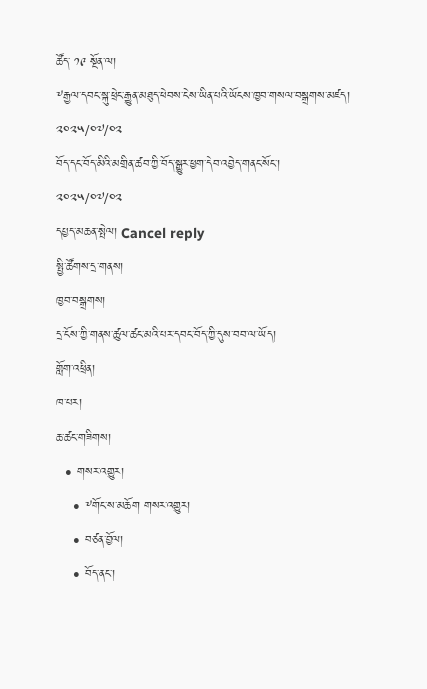ཚོད་ ༡༩ སྔོན་ལ།
༸རྒྱལ་དབང་སྐུ་ཕྲེང་རྒྱུན་མཐུད་ཕེབས་ངེས་ཡིན་པའི་ཡོངས་ཁྱབ་གསལ་བསྒྲགས་མཛད།
༢༠༢༥/༠༧/༠༢
བོད་དང་བོད་མིའི་མགྲིན་ཚབ་ཀྱི་བོད་སྒྱུར་ཕྱག་དེབ་འབྱེད་གནང་སོང་།
༢༠༢༥/༠༧/༠༢
དཔྱད་མཆན་སྤེལ། Cancel reply
སྤྱི་ཚོགས་དྲ་གནས།
ཁྱབ་བསྒྲགས།
དྲ་ངོས་ཀྱི་གནས་ཚུལ་ཚང་མའི་པར་དབང་བོད་ཀྱི་དུས་བབ་ལ་ཡོད།
གློག་འཕྲིན།
ཁ་པར།
ཆ་ཚང་གཟིགས།
  • གསར་འགྱུར།
    • ༸གོང་ས་མཆོག གསར་འགྱུར།
    • བཙན་བྱོལ།
    • བོད་ནང་།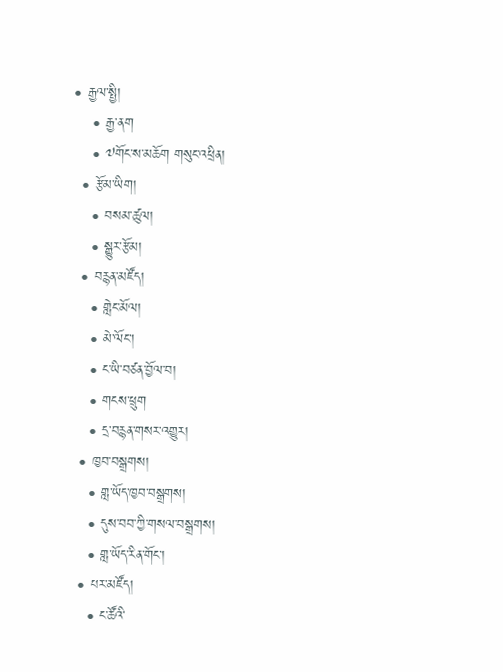• རྒྱལ་སྤྱི།
    • རྒྱ་ནག
    • ༧གོང་ས་མཆོག གསུང་འཕྲིན།
  • རྩོམ་ཡིག།
    • བསམ་ཚུལ།
    • སྒྱུར་རྩོམ།
  • བརྙན་མཛོད།
    • གླེང་མོལ།
    • མེ་ལོང་།
    • ང་ཡི་བཙན་བྱོལ་བ།
    • གངས་ཕྲུག
    • དྲ་བརྙན་གསར་འགྱུར།
  • ཁྱབ་བསྒྲགས།
    • གླ་ཡོད་ཁྱབ་བསྒྲགས།
    • དུས་བབ་ཀྱི་གསལ་བསྒྲགས།
    • གླ་ཡོད་རིན་གོང་།
  • པར་མཛོད།
    • ང་ཚོའི་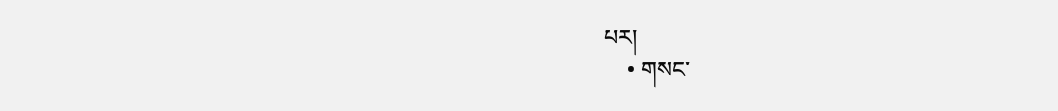པར།
    • གསང་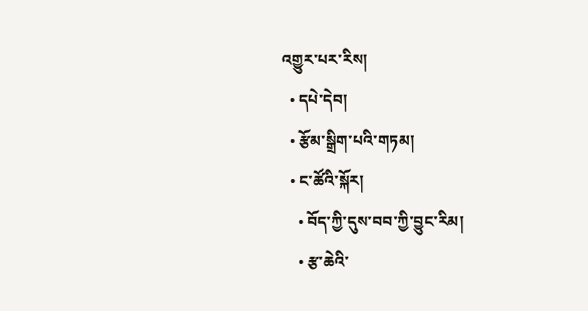འགྱུར་པར་རིས།
  • དཔེ་དེབ།
  • རྩོམ་སྒྲིག་པའི་གཏམ།
  • ང་ཚོའི་སྐོར།
    • བོད་ཀྱི་དུས་བབ་ཀྱི་བྱུང་རིམ།
    • རྩ་ཆེའི་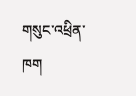གསུང་འཕྲིན་ཁག